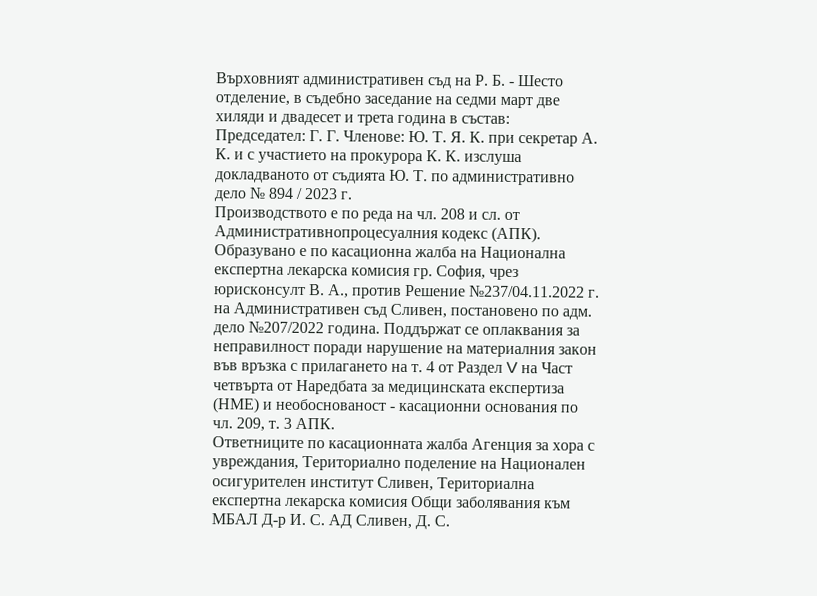Върховният административен съд на Р. Б. - Шесто отделение, в съдебно заседание на седми март две хиляди и двадесет и трета година в състав: Председател: Г. Г. Членове: Ю. Т. Я. К. при секретар А. К. и с участието на прокурора К. К. изслуша докладваното от съдията Ю. Т. по административно дело № 894 / 2023 г.
Производството е по реда на чл. 208 и сл. от Административнопроцесуалния кодекс (АПК).
Образувано е по касационна жалба на Национална експертна лекарска комисия гр. София, чрез юрисконсулт В. А., против Решение №237/04.11.2022 г. на Административен съд Сливен, постановено по адм. дело №207/2022 година. Поддържат се оплаквания за неправилност поради нарушение на материалния закон във връзка с прилагането на т. 4 от Раздел V на Част четвърта от Наредбата за медицинската експертиза (НМЕ) и необоснованост - касационни основания по чл. 209, т. 3 АПК.
Ответниците по касационната жалба Агенция за хора с увреждания, Териториално поделение на Национален осигурителен институт Сливен, Териториална експертна лекарска комисия Общи заболявания към МБАЛ Д-р И. С. АД Сливен, Д. С.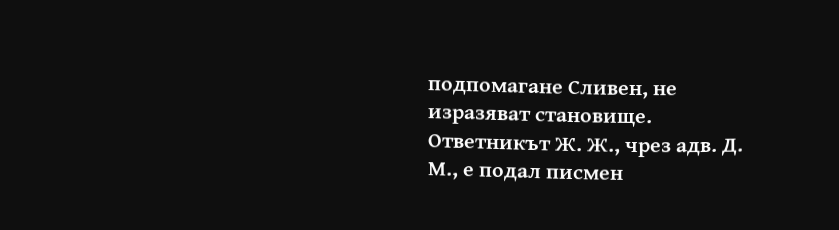подпомагане Сливен, не изразяват становище.
Ответникът Ж. Ж., чрез адв. Д. М., е подал писмен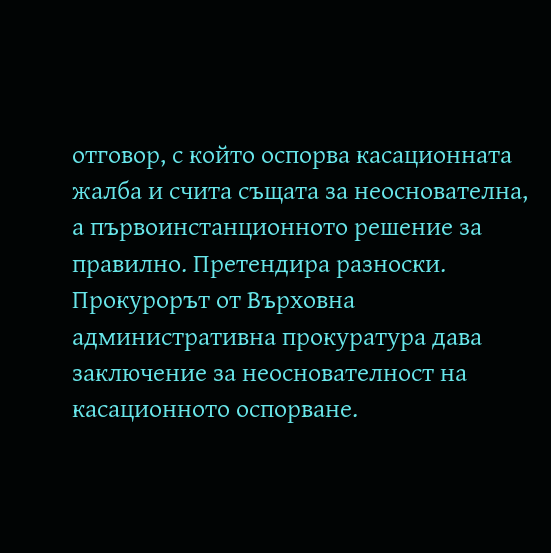отговор, с който оспорва касационната жалба и счита същата за неоснователна, а първоинстанционното решение за правилно. Претендира разноски.
Прокурорът от Върховна административна прокуратура дава заключение за неоснователност на касационното оспорване.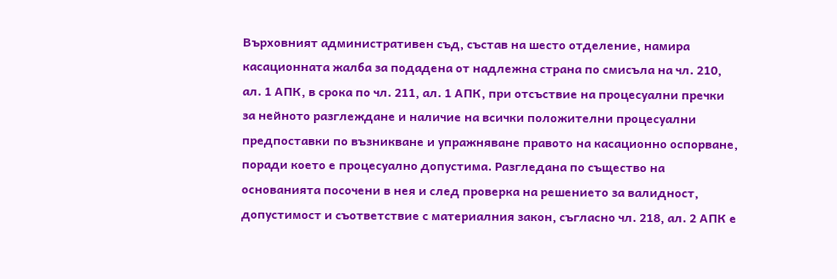Върховният административен съд, състав на шесто отделение, намира касационната жалба за подадена от надлежна страна по смисъла на чл. 210, ал. 1 АПК, в срока по чл. 211, ал. 1 АПК, при отсъствие на процесуални пречки за нейното разглеждане и наличие на всички положителни процесуални предпоставки по възникване и упражняване правото на касационно оспорване, поради което е процесуално допустима. Разгледана по същество на основанията посочени в нея и след проверка на решението за валидност, допустимост и съответствие с материалния закон, съгласно чл. 218, ал. 2 АПК е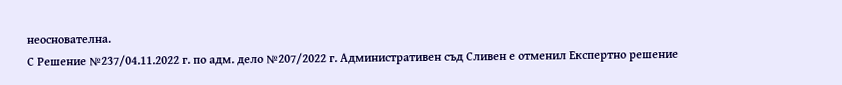неоснователна.
С Решение №237/04.11.2022 г. по адм. дело №207/2022 г. Административен съд Сливен е отменил Експертно решение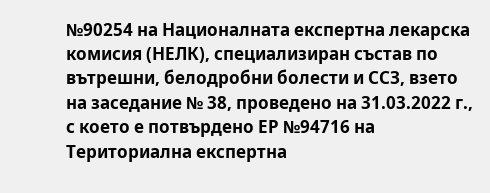№90254 на Националната експертна лекарска комисия (НЕЛК), специализиран състав по вътрешни, белодробни болести и ССЗ, взето на заседание № 38, проведено на 31.03.2022 г., с което е потвърдено ЕР №94716 на Териториална експертна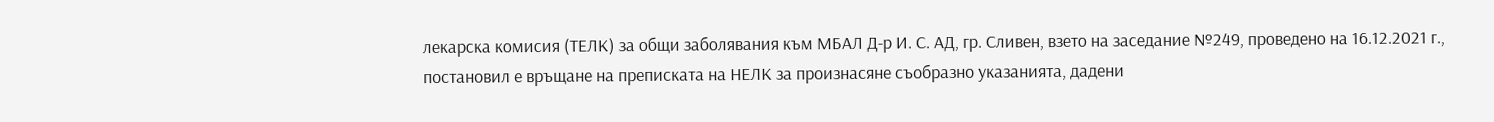лекарска комисия (ТЕЛК) за общи заболявания към МБАЛ Д-р И. С. АД, гр. Сливен, взето на заседание №249, проведено на 16.12.2021 г., постановил е връщане на преписката на НЕЛК за произнасяне съобразно указанията, дадени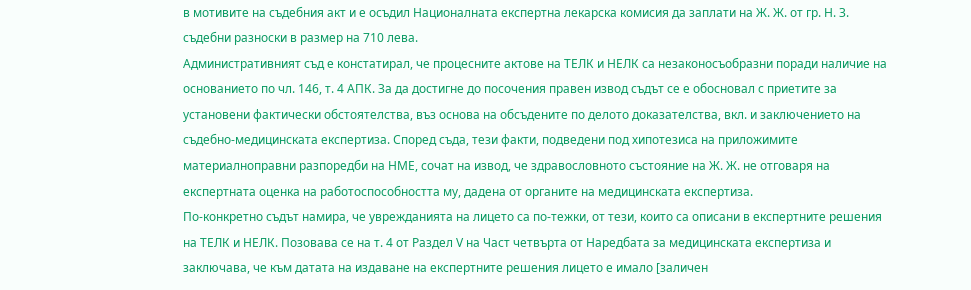в мотивите на съдебния акт и е осъдил Националната експертна лекарска комисия да заплати на Ж. Ж. от гр. Н. З. съдебни разноски в размер на 710 лева.
Административният съд е констатирал, че процесните актове на ТЕЛК и НЕЛК са незаконосъобразни поради наличие на основанието по чл. 146, т. 4 АПК. За да достигне до посочения правен извод съдът се е обосновал с приетите за установени фактически обстоятелства, въз основа на обсъдените по делото доказателства, вкл. и заключението на съдебно-медицинската експертиза. Според съда, тези факти, подведени под хипотезиса на приложимите материалноправни разпоредби на НМЕ, сочат на извод, че здравословното състояние на Ж. Ж. не отговаря на експертната оценка на работоспособността му, дадена от органите на медицинската експертиза.
По-конкретно съдът намира, че уврежданията на лицето са по-тежки, от тези, които са описани в експертните решения на ТЕЛК и НЕЛК. Позовава се на т. 4 от Раздел V на Част четвърта от Наредбата за медицинската експертиза и заключава, че към датата на издаване на експертните решения лицето е имало [заличен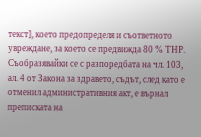текст], което предопределя и съответното увреждане, за което се предвижда 80 % ТНР. Съобразявайки се с разпоредбата на чл. 103, ал. 4 от Закона за здравето, съдът, след като е отменил административния акт, е върнал преписката на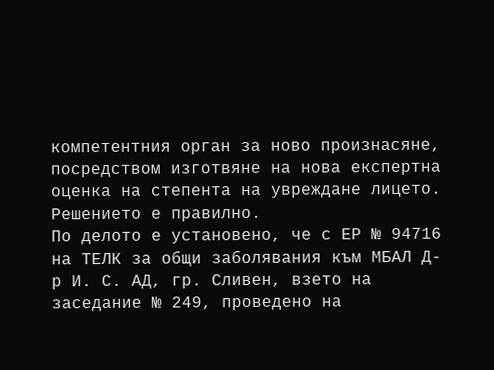компетентния орган за ново произнасяне, посредством изготвяне на нова експертна оценка на степента на увреждане лицето. Решението е правилно.
По делото е установено, че с ЕР № 94716 на ТЕЛК за общи заболявания към МБАЛ Д-р И. С. АД, гр. Сливен, взето на заседание № 249, проведено на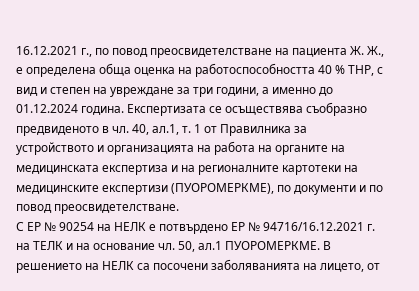16.12.2021 г., по повод преосвидетелстване на пациента Ж. Ж., е определена обща оценка на работоспособността 40 % ТНР, с вид и степен на увреждане за три години, а именно до 01.12.2024 година. Експертизата се осъществява съобразно предвиденото в чл. 40, ал.1, т. 1 от Правилника за устройството и организацията на работа на органите на медицинската експертиза и на регионалните картотеки на медицинските експертизи (ПУОРОМЕРКМЕ), по документи и по повод преосвидетелстване.
С ЕР № 90254 на НЕЛК е потвърдено ЕР № 94716/16.12.2021 г. на ТЕЛК и на основание чл. 50, ал.1 ПУОРОМЕРКМЕ. В решението на НЕЛК са посочени заболяванията на лицето, от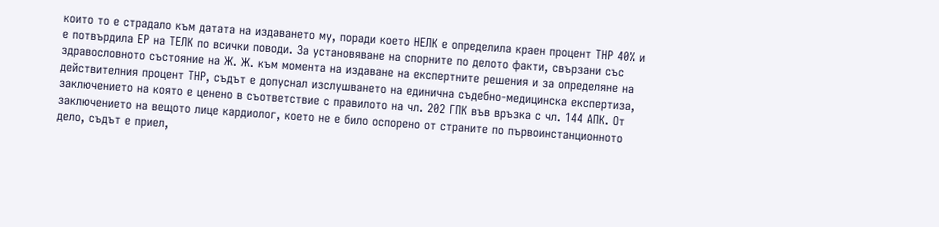които то е страдало към датата на издаването му, поради което НЕЛК е определила краен процент ТНР 40% и е потвърдила ЕР на ТЕЛК по всички поводи. За установяване на спорните по делото факти, свързани със здравословното състояние на Ж. Ж. към момента на издаване на експертните решения и за определяне на действителния процент ТНР, съдът е допуснал изслушването на единична съдебно-медицинска експертиза, заключението на която е ценено в съответствие с правилото на чл. 202 ГПК във връзка с чл. 144 АПК. От заключението на вещото лице кардиолог, което не е било оспорено от страните по първоинстанционното дело, съдът е приел,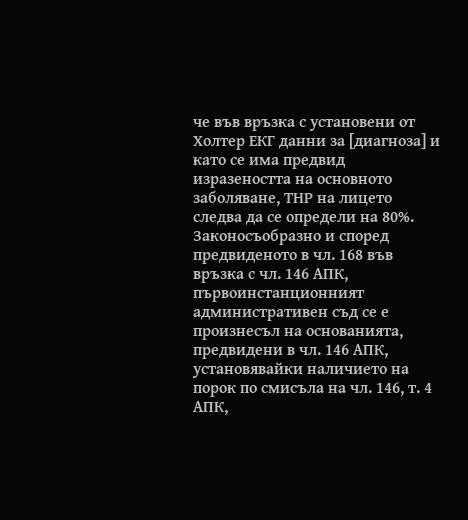че във връзка с установени от Холтер ЕКГ данни за [диагноза] и като се има предвид изразеността на основното заболяване, ТНР на лицето следва да се определи на 80%.
Законосъобразно и според предвиденото в чл. 168 във връзка с чл. 146 АПК, първоинстанционният административен съд се е произнесъл на основанията, предвидени в чл. 146 АПК, установявайки наличието на порок по смисъла на чл. 146, т. 4 АПК,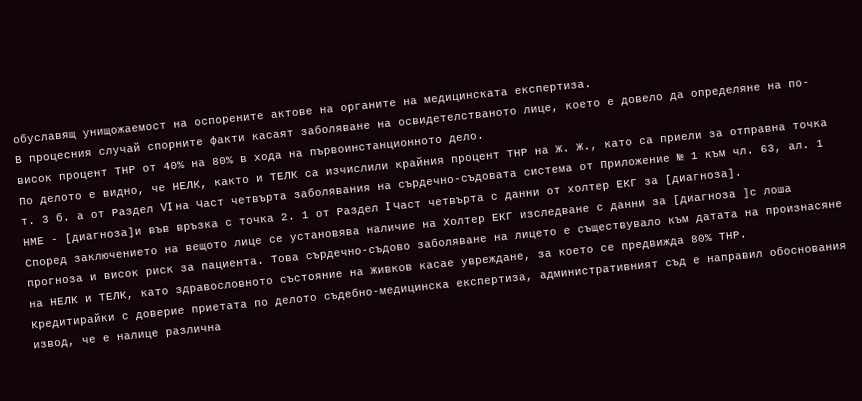обуславящ унищожаемост на оспорените актове на органите на медицинската експертиза.
В процесния случай спорните факти касаят заболяване на освидетелстваното лице, което е довело да определяне на по-висок процент ТНР от 40% на 80% в хода на първоинстанционното дело.
По делото е видно, че НЕЛК, както и ТЕЛК са изчислили крайния процент ТНР на Ж. Ж., като са приели за отправна точка т. 3 б. а от Раздел VI на Част четвърта заболявания на сърдечно-съдовата система от Приложение № 1 към чл. 63, ал. 1 НМЕ - [диагноза]и във връзка с точка 2. 1 от Раздел I Част четвърта с данни от холтер ЕКГ за [диагноза].
Според заключението на вещото лице се установява наличие на Холтер ЕКГ изследване с данни за [диагноза ]с лоша прогноза и висок риск за пациента. Това сърдечно-съдово заболяване на лицето е съществувало към датата на произнасяне на НЕЛК и ТЕЛК, като здравословното състояние на Живков касае увреждане, за което се предвижда 80% ТНР.
Кредитирайки с доверие приетата по делото съдебно-медицинска експертиза, административният съд е направил обоснования извод, че е налице различна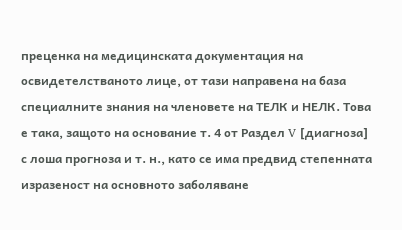преценка на медицинската документация на освидетелстваното лице, от тази направена на база специалните знания на членовете на ТЕЛК и НЕЛК. Това е така, защото на основание т. 4 от Раздел V [диагноза] с лоша прогноза и т. н., като се има предвид степенната изразеност на основното заболяване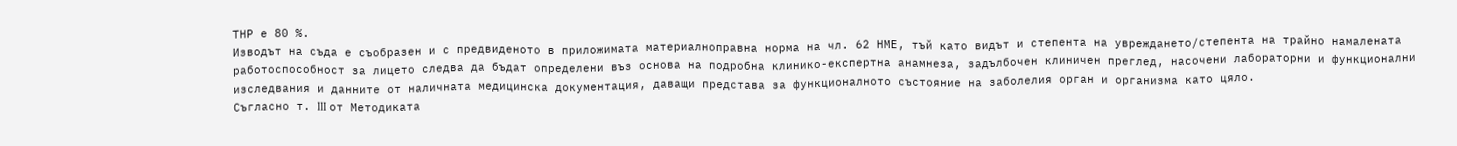ТНР е 80 %.
Изводът на съда е съобразен и с предвиденото в приложимата материалноправна норма на чл. 62 НМЕ, тъй като видът и степента на увреждането/степента на трайно намалената работоспособност за лицето следва да бъдат определени въз основа на подробна клинико-експертна анамнеза, задълбочен клиничен преглед, насочени лабораторни и функционални изследвания и данните от наличната медицинска документация, даващи представа за функционалното състояние на заболелия орган и организма като цяло.
Съгласно т. III от Методиката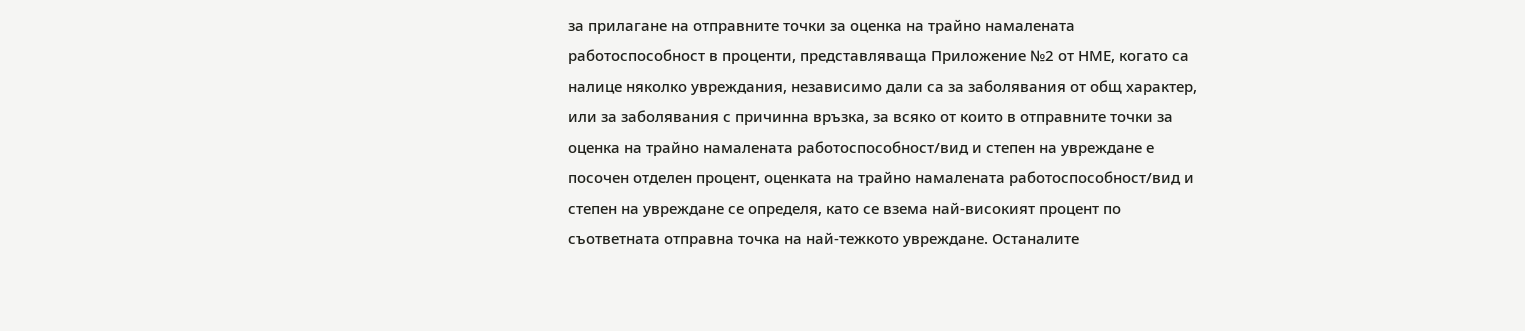за прилагане на отправните точки за оценка на трайно намалената работоспособност в проценти, представляваща Приложение №2 от НМЕ, когато са налице няколко увреждания, независимо дали са за заболявания от общ характер, или за заболявания с причинна връзка, за всяко от които в отправните точки за оценка на трайно намалената работоспособност/вид и степен на увреждане е посочен отделен процент, оценката на трайно намалената работоспособност/вид и степен на увреждане се определя, като се взема най-високият процент по съответната отправна точка на най-тежкото увреждане. Останалите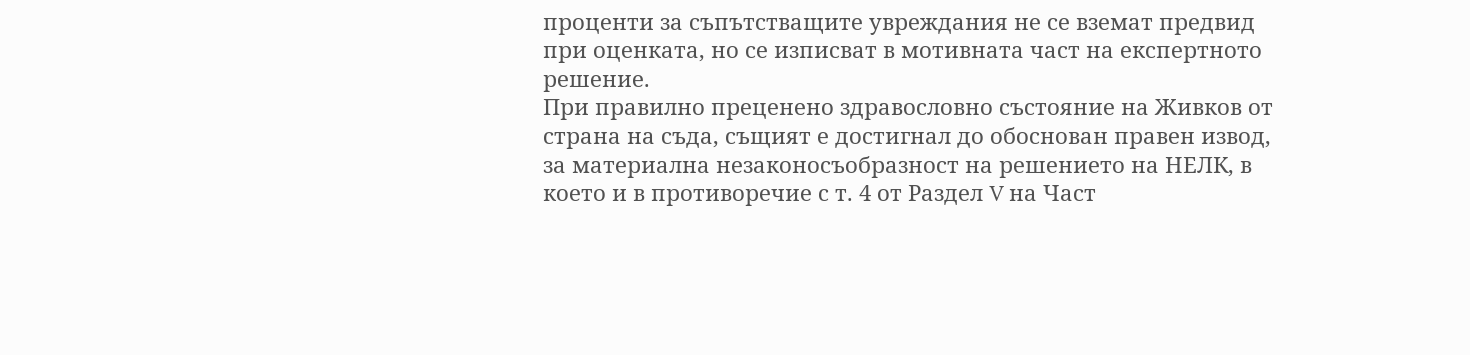проценти за съпътстващите увреждания не се вземат предвид при оценката, но се изписват в мотивната част на експертното решение.
При правилно преценено здравословно състояние на Живков от страна на съда, същият е достигнал до обоснован правен извод, за материална незаконосъобразност на решението на НЕЛК, в което и в противоречие с т. 4 от Раздел V на Част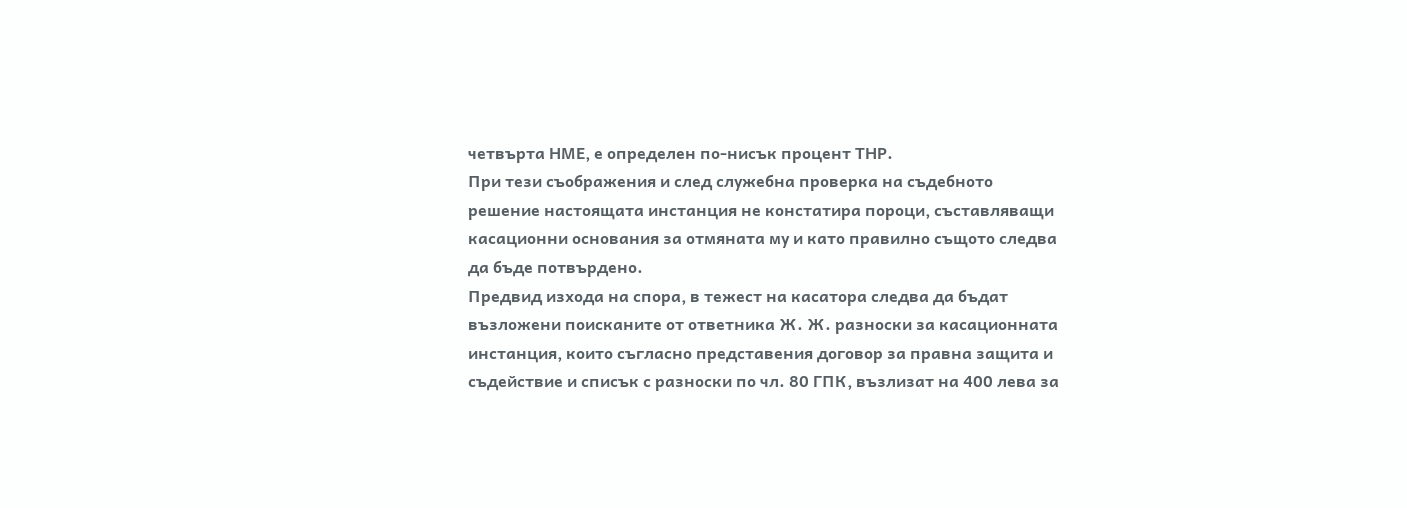четвърта НМЕ, е определен по-нисък процент ТНР.
При тези съображения и след служебна проверка на съдебното решение настоящата инстанция не констатира пороци, съставляващи касационни основания за отмяната му и като правилно същото следва да бъде потвърдено.
Предвид изхода на спора, в тежест на касатора следва да бъдат възложени поисканите от ответника Ж. Ж. разноски за касационната инстанция, които съгласно представения договор за правна защита и съдействие и списък с разноски по чл. 80 ГПК, възлизат на 400 лева за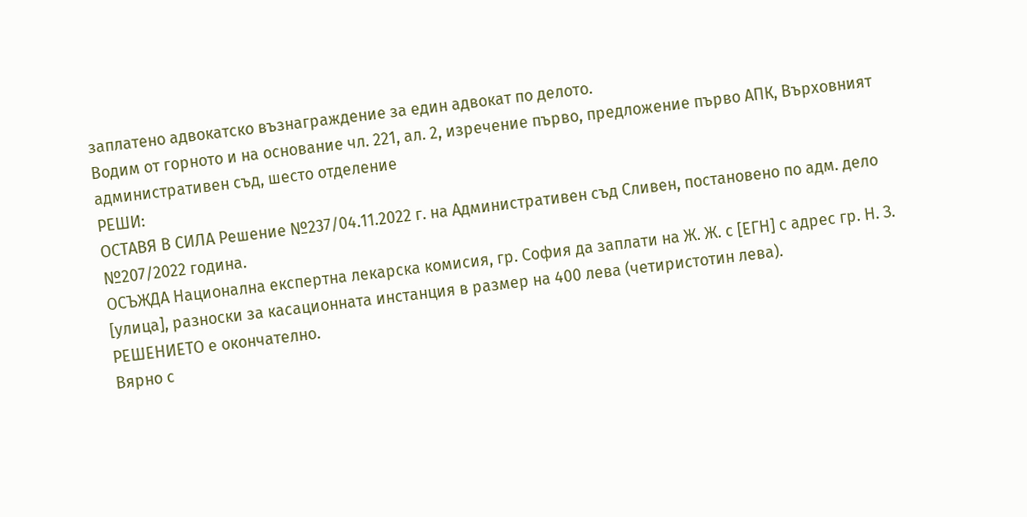заплатено адвокатско възнаграждение за един адвокат по делото.
Водим от горното и на основание чл. 221, ал. 2, изречение първо, предложение първо АПК, Върховният административен съд, шесто отделение
РЕШИ:
ОСТАВЯ В СИЛА Решение №237/04.11.2022 г. на Административен съд Сливен, постановено по адм. дело №207/2022 година.
ОСЪЖДА Национална експертна лекарска комисия, гр. София да заплати на Ж. Ж. с [ЕГН] с адрес гр. Н. З. [улица], разноски за касационната инстанция в размер на 400 лева (четиристотин лева).
РЕШЕНИЕТО е окончателно.
Вярно с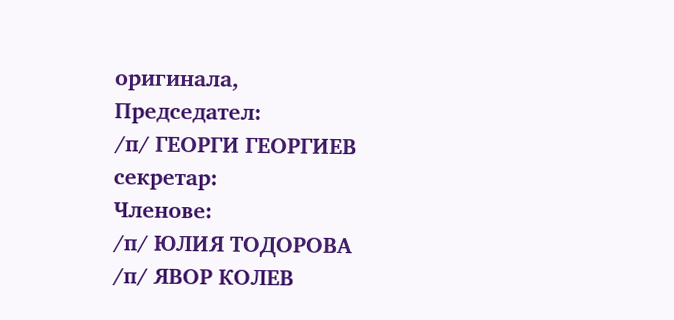оригинала,
Председател:
/п/ ГЕОРГИ ГЕОРГИЕВ
секретар:
Членове:
/п/ ЮЛИЯ ТОДОРОВА
/п/ ЯВОР КОЛЕВ